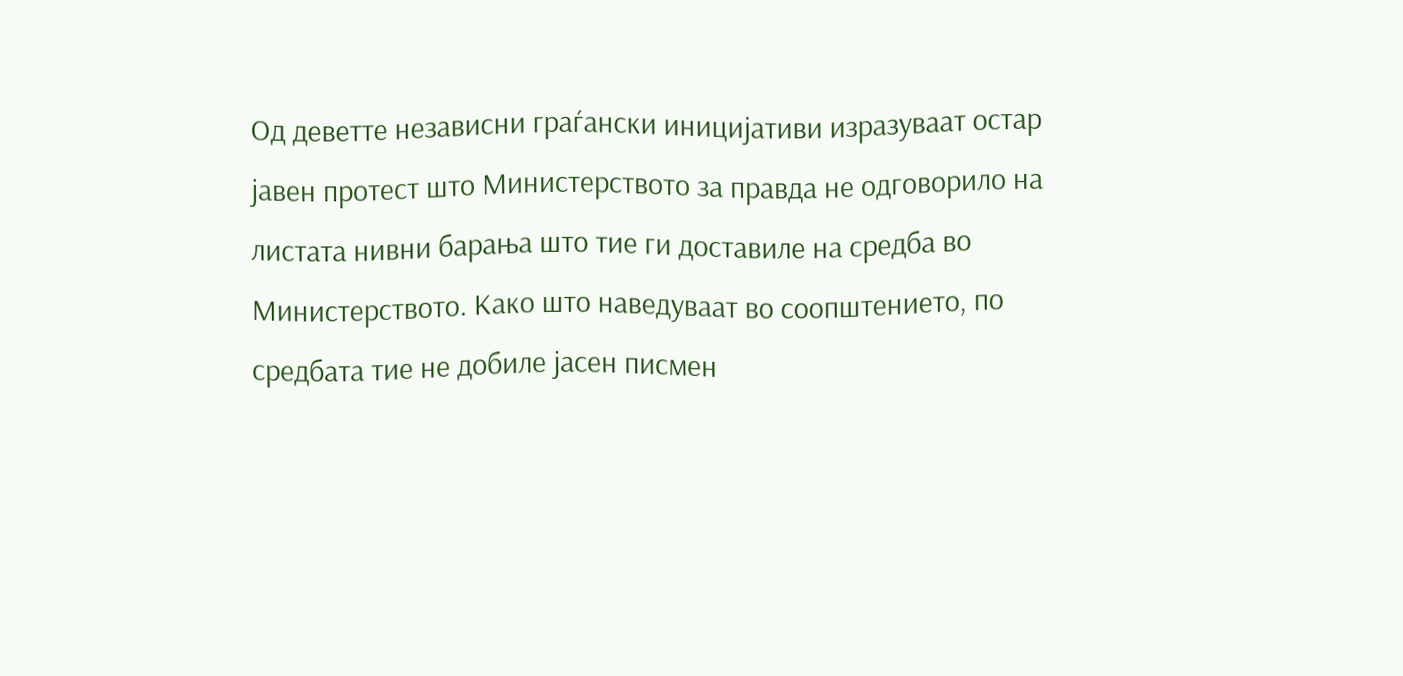Од деветте независни граѓански иницијативи изразуваат остар јавен протест што Министерството за правда не одговорило на листата нивни барања што тие ги доставиле на средба во Министерството. Како што наведуваат во соопштението, по средбата тие не добиле јасен писмен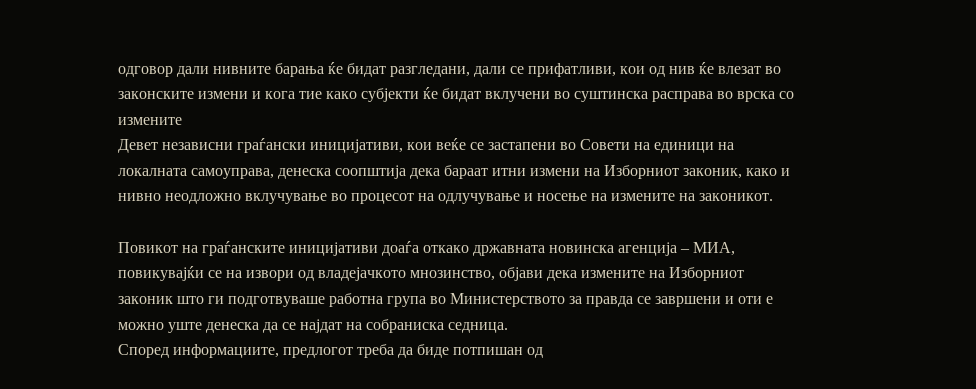одговор дали нивните барања ќе бидат разгледани, дали се прифатливи, кои од нив ќе влезат во законските измени и кога тие како субјекти ќе бидат вклучени во суштинска расправа во врска со измените
Девет независни граѓански иницијативи, кои веќе се застапени во Совети на единици на локалната самоуправа, денеска соопштија дека бараат итни измени на Изборниот законик, како и нивно неодложно вклучување во процесот на одлучување и носење на измените на законикот.

Повикот на граѓанските иницијативи доаѓа откако државната новинска агенција – МИА, повикувајќи се на извори од владејачкото мнозинство, објави дека измените на Изборниот законик што ги подготвуваше работна група во Министерството за правда се завршени и оти е можно уште денеска да се најдат на собраниска седница.
Според информациите, предлогот треба да биде потпишан од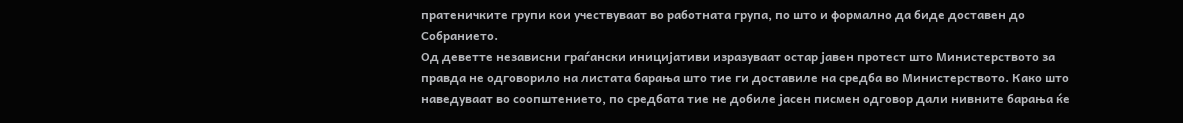пратеничките групи кои учествуваат во работната група, по што и формално да биде доставен до Собранието.
Од деветте независни граѓански иницијативи изразуваат остар јавен протест што Министерството за правда не одговорило на листата барања што тие ги доставиле на средба во Министерството. Како што наведуваат во соопштението, по средбата тие не добиле јасен писмен одговор дали нивните барања ќе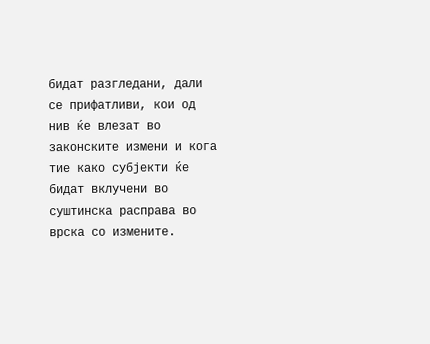бидат разгледани, дали се прифатливи, кои од нив ќе влезат во законските измени и кога тие како субјекти ќе бидат вклучени во суштинска расправа во врска со измените.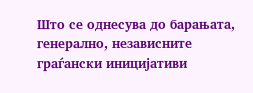Што се однесува до барањата, генерално, независните граѓански иницијативи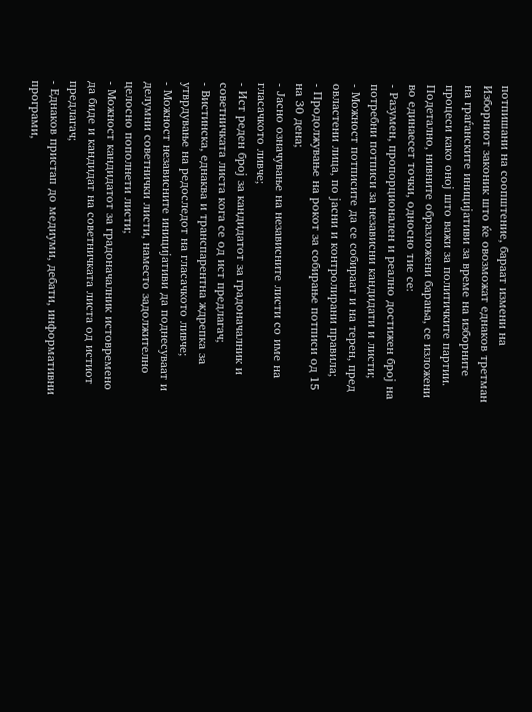потпишани на соопштение, бараат измени на Изборниот законик што ќе овозможат еднаков третман на граѓанските иницијативи за време на изборните процеси како оној што важи за политичките партии.
Подетално, нивните образложени барања, се изложени во единаесет точки, односно тие се:
- Разумен, пропорционален и реално достижен број на потребни потписи за независни кандидати и листи;
- Можност потписите да се собираат и на терен, пред овластени лица, по јасни и контролирани правила;
- Продолжување на рокот за собирање потписи од 15 на 30 дена;
- Јасно означување на независните листи со име на гласачкото ливче;
- Ист реден број за кандидатот за градоначалник и советничката листа кога се од ист предлагач;
- Вистинска, еднаква и транспарентна ждрепка за утврдување на редоследот на гласачкото ливче;
- Можност независните иницијативи да поднесуваат и делумни советнички листи, наместо задолжително целосно пополнети листи;
- Можност кандидатот за градоначалник истовремено да биде и кандидат на советничката листа од истиот предлагач;
- Еднаков пристап до медиуми, дебати, информативни програми,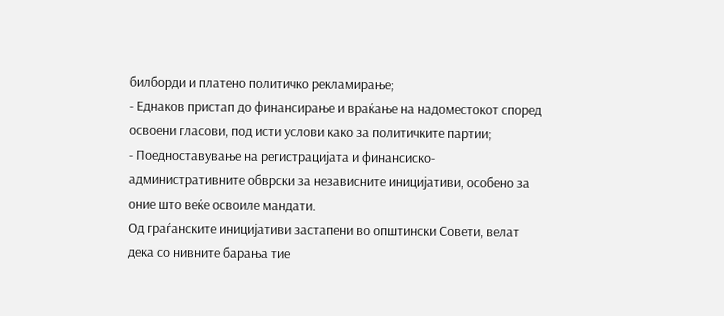билборди и платено политичко рекламирање;
- Еднаков пристап до финансирање и враќање на надоместокот според освоени гласови, под исти услови како за политичките партии;
- Поедноставување на регистрацијата и финансиско-административните обврски за независните иницијативи, особено за оние што веќе освоиле мандати.
Од граѓанските иницијативи застапени во општински Совети, велат дека со нивните барања тие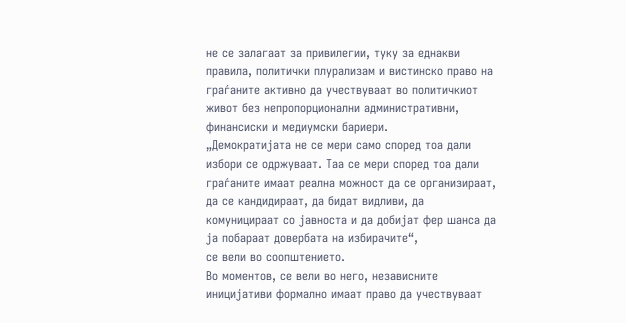не се залагаат за привилегии, туку за еднакви правила, политички плурализам и вистинско право на граѓаните активно да учествуваат во политичкиот живот без непропорционални административни, финансиски и медиумски бариери.
„Демократијата не се мери само според тоа дали избори се одржуваат. Таа се мери според тоа дали граѓаните имаат реална можност да се организираат, да се кандидираат, да бидат видливи, да комуницираат со јавноста и да добијат фер шанса да ја побараат довербата на избирачите“,
се вели во соопштението.
Во моментов, се вели во него, независните иницијативи формално имаат право да учествуваат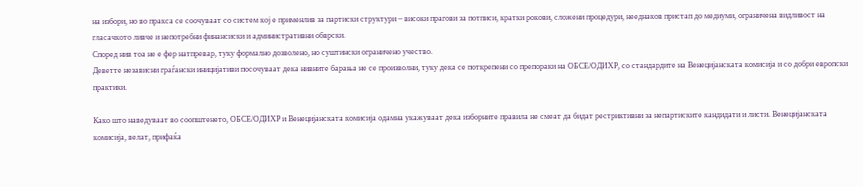на избори, но во пракса се соочуваат со систем кој е применлив за партиски структури – високи прагови за потписи, кратки рокови, сложени процедури, нееднаков пристап до медиуми, ограничена видливост на гласачкото ливче и непотребни финансиски и административни обврски.
Според нив тоа не е фер натпревар, туку формално дозволено, но суштински ограничено учество.
Деветте независни граѓански иницијативи посочуваат дека нивните барања не се произволни, туку дека се поткрепени со препораки на ОБСЕ/ОДИХР, со стандардите на Венецијанската комисија и со добри европски практики.

Како што наведуваат во соопштенето, ОБСЕ/ОДИХР и Венецијанската комисија одамна укажуваат дека изборните правила не смеат да бидат рестриктивни за непартиските кандидати и листи. Венецијанската комисија, велат, прифаќа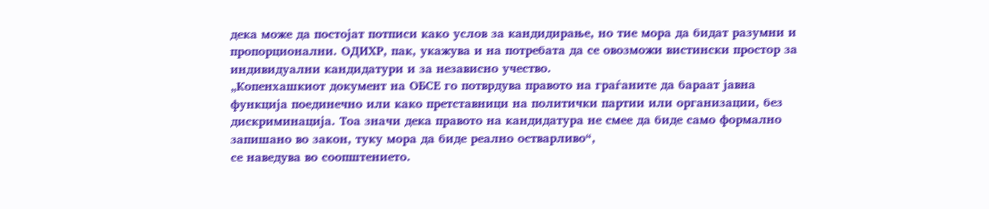дека може да постојат потписи како услов за кандидирање, но тие мора да бидат разумни и пропорционални. ОДИХР, пак, укажува и на потребата да се овозможи вистински простор за индивидуални кандидатури и за независно учество.
„Копенхашкиот документ на ОБСЕ го потврдува правото на граѓаните да бараат јавна функција поединечно или како претставници на политички партии или организации, без дискриминација. Тоа значи дека правото на кандидатура не смее да биде само формално запишано во закон, туку мора да биде реално остварливо“,
се наведува во соопштението.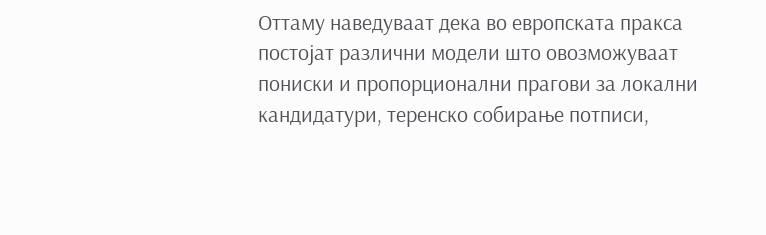Оттаму наведуваат дека во европската пракса постојат различни модели што овозможуваат пониски и пропорционални прагови за локални кандидатури, теренско собирање потписи,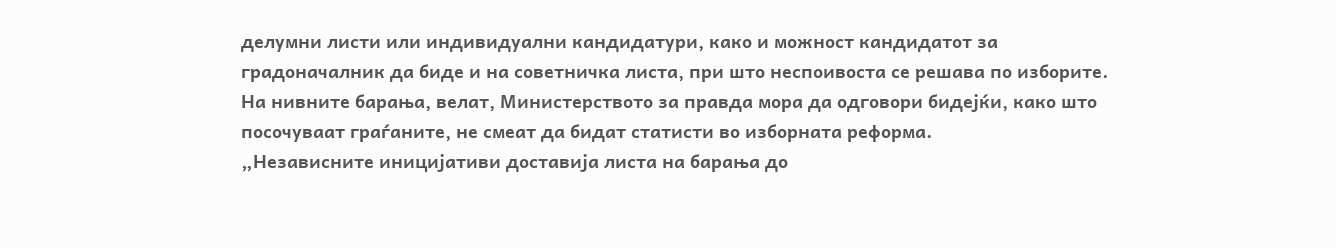делумни листи или индивидуални кандидатури, како и можност кандидатот за градоначалник да биде и на советничка листа, при што неспоивоста се решава по изборите.
На нивните барања, велат, Министерството за правда мора да одговори бидејќи, како што посочуваат граѓаните, не смеат да бидат статисти во изборната реформа.
„Независните иницијативи доставија листа на барања до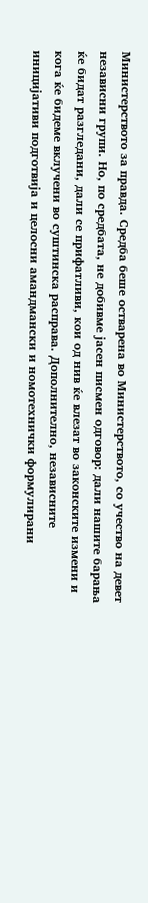Министерството за правда. Средба беше остварена во Министерството, со учество на девет независни групи. Но, по средбата, не добивме јасен писмен одговор: дали нашите барања ќе бидат разгледани, дали се прифатливи, кои од нив ќе влезат во законските измени и кога ќе бидеме вклучени во суштинска расправа. Дополнително, независните иницијативи подготвија и целосни амандмански и номотехнички формулирани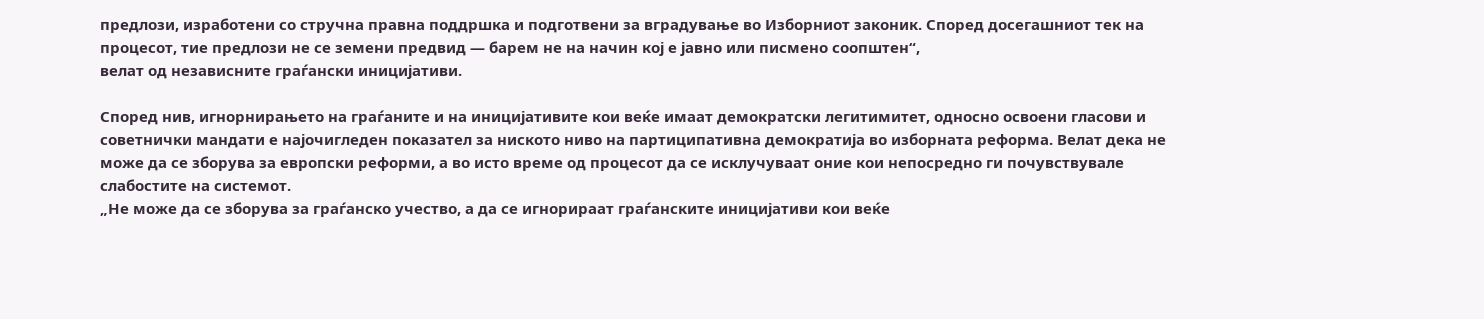предлози, изработени со стручна правна поддршка и подготвени за вградување во Изборниот законик. Според досегашниот тек на процесот, тие предлози не се земени предвид — барем не на начин кој е јавно или писмено соопштен“,
велат од независните граѓански иницијативи.

Според нив, игнорнирањето на граѓаните и на иницијативите кои веќе имаат демократски легитимитет, односно освоени гласови и советнички мандати е најочигледен показател за ниското ниво на партиципативна демократија во изборната реформа. Велат дека не може да се зборува за европски реформи, а во исто време од процесот да се исклучуваат оние кои непосредно ги почувствувале слабостите на системот.
„Не може да се зборува за граѓанско учество, а да се игнорираат граѓанските иницијативи кои веќе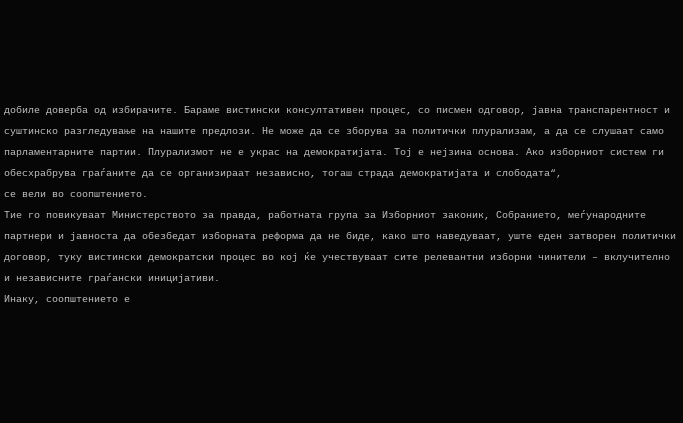добиле доверба од избирачите. Бараме вистински консултативен процес, со писмен одговор, јавна транспарентност и суштинско разгледување на нашите предлози. Не може да се зборува за политички плурализам, а да се слушаат само парламентарните партии. Плурализмот не е украс на демократијата. Тој е нејзина основа. Ако изборниот систем ги обесхрабрува граѓаните да се организираат независно, тогаш страда демократијата и слободата“,
се вели во соопштението.
Тие го повикуваат Министерството за правда, работната група за Изборниот законик, Собранието, меѓународните партнери и јавноста да обезбедат изборната реформа да не биде, како што наведуваат, уште еден затворен политички договор, туку вистински демократски процес во кој ќе учествуваат сите релевантни изборни чинители – вклучително и независните граѓански иницијативи.
Инаку, соопштението е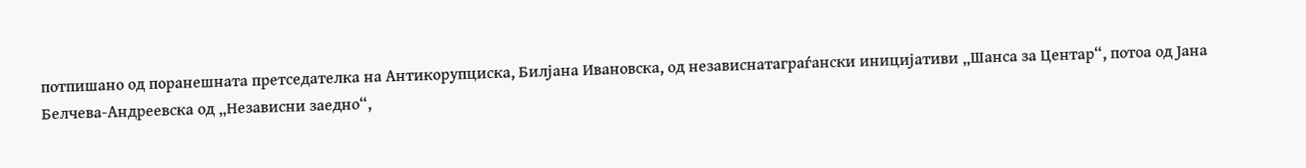потпишано од поранешната претседателка на Антикорупциска, Билјана Ивановска, од независнатаграѓански иницијативи „Шанса за Центар“, потоа од Јана Белчева-Андреевска од „Независни заедно“,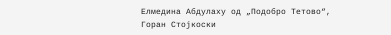Елмедина Абдулаху од „Подобро Тетово“, Горан Стојкоски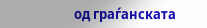од граѓанската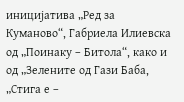иницијатива „Ред за Куманово“, Габриела Илиевска од „Поинаку – Битола“, како и од „Зелените од Гази Баба, „Стига е –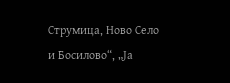Струмица, Ново Село и Босилово“, „Ја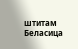штитам Беласица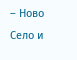– Ново Село и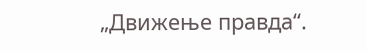„Движење правда“.